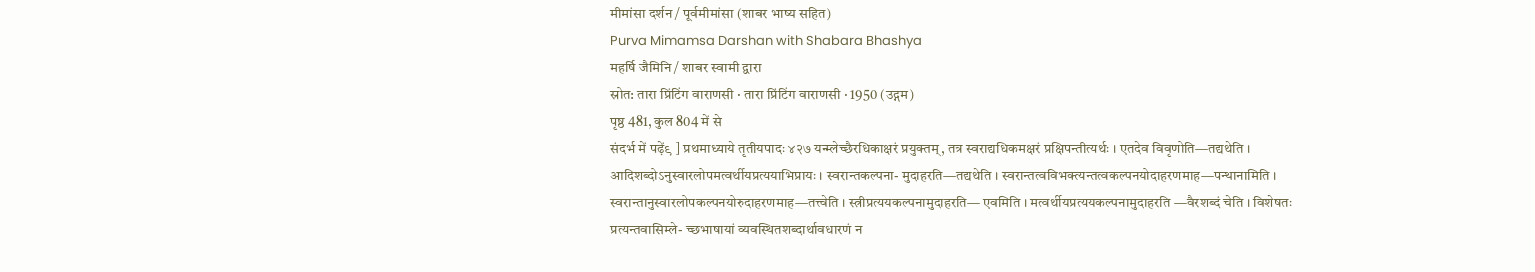मीमांसा दर्शन / पूर्वमीमांसा (शाबर भाष्य सहित)
Purva Mimamsa Darshan with Shabara Bhashya
महर्षि जैमिनि / शाबर स्वामी द्वारा
स्रोत: तारा प्रिंटिंग वाराणसी · तारा प्रिंटिंग वाराणसी · 1950 (उद्गम)
पृष्ठ 481, कुल 804 में से
संदर्भ में पढ़ें९ ] प्रथमाध्याये तृतीयपादः ४२७ यन्म्लेच्छैरधिकाक्षरं प्रयुक्तम्, तत्र स्वराद्यधिकमक्षरं प्रक्षिपन्तीत्यर्थः । एतदेव विवृणोति—तद्यथेति । आदिशब्दोऽनुस्वारलोपमत्वर्थीयप्रत्ययाभिप्रायः । स्वरान्तकल्पना- मुदाहरति—तद्यथेति । स्वरान्तत्वविभक्त्यन्तत्वकल्पनयोदाहरणमाह—पन्थानामिति । स्वरान्तानुस्वारलोपकल्पनयोरुदाहरणमाह—तत्त्वेति । स्त्रीप्रत्ययकल्पनामुदाहरति— एवमिति । मत्वर्थीयप्रत्ययकल्पनामुदाहरति —वैरशब्दं चेति । विशेषतः प्रत्यन्तवासिम्ले- च्छभाषायां व्यवस्थितशब्दार्थावधारणं न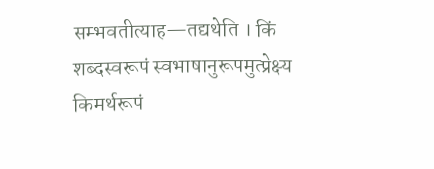सम्भवतीत्याह—तद्यथेति । किं शब्दस्वरूपं स्वभाषानुरूपमुत्प्रेक्ष्य किमर्थरूपं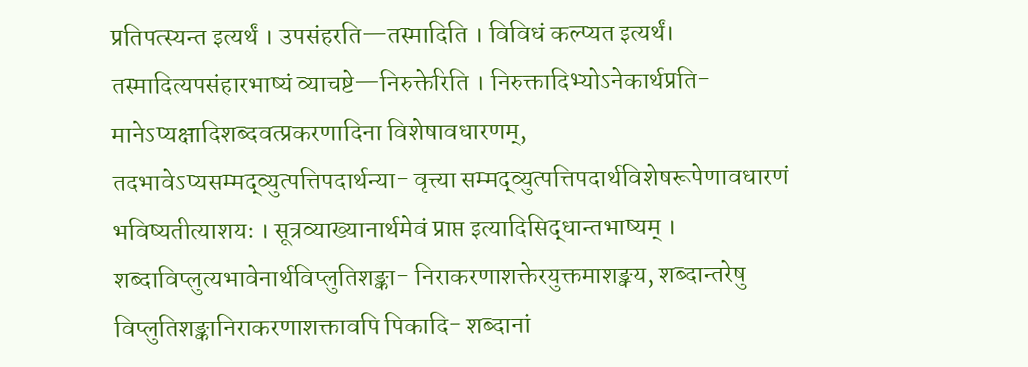प्रतिपत्स्यन्त इत्यर्थं । उपसंहरति—तस्मादिति । विविधं कल्प्यत इत्यर्थं। तस्मादित्यपसंहारभाष्यं व्याचष्टे—निरुक्तेरिति । निरुक्तादिभ्योऽनेकार्थप्रति- मानेऽप्यक्षादिशब्दवत्प्रकरणादिना विशेषावधारणम्, तदभावेऽप्यसम्मद्व्युत्पत्तिपदार्थन्या- वृत्त्या सम्मद्व्युत्पत्तिपदार्थविशेषरूपेणावधारणं भविष्यतीत्याशयः । सूत्रव्याख्यानार्थमेवं प्राप्त इत्यादिसिद्धान्तभाष्यम् । शब्दाविप्लुत्यभावेनार्थविप्लुतिशङ्का- निराकरणाशक्तेरयुक्तमाशङ्क्य, शब्दान्तरेषु विप्लुतिशङ्कानिराकरणाशक्तावपि पिकादि- शब्दानां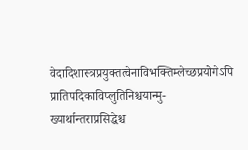वेदादिशास्त्रप्रयुक्तत्वेनाविभक्तिम्लेच्छप्रयोगेऽपि प्रातिपदिकाविप्लुतिनिश्चयान्मु- ख्यार्थान्तराप्रसिद्धेश्च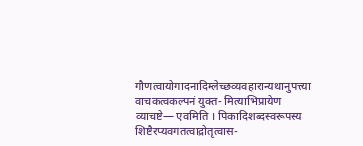गौणत्वायोगादनादिम्लेच्छव्यवहारान्यथानुपत्त्या वाचकत्वकल्पनं युक्त- मित्याभिप्रायेण व्याचष्टे— एवमिति । पिकादिशब्दस्वरूपस्य शिष्टैरप्यवगतत्वाद्रोतृत्वास-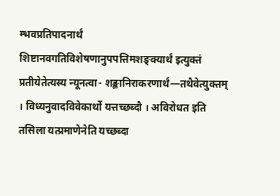म्भवप्रतिपादनार्थं शिष्टानवगतिविशेषणानुपपत्तिमशङ्क्यार्थं इत्युक्तं प्रतीयेतेत्यस्य न्यूनत्वा- शङ्कानिराकरणार्थं—तथैवेत्युक्तम् । विध्यनुवादविवेकार्थो यत्तच्छब्दौ । अविरोधत इति तसिला यत्प्रमाणेनेति यच्छब्दा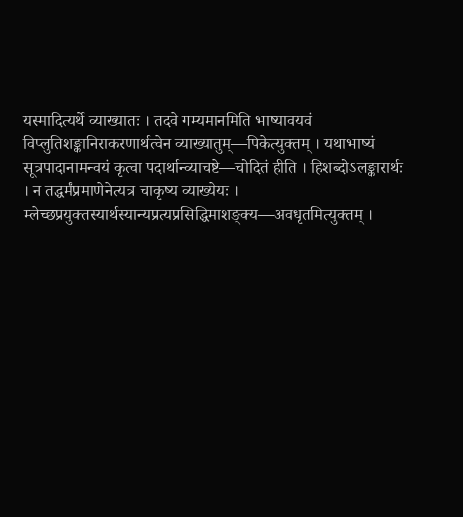यस्मादित्यर्थे व्याख्यातः । तदवे गम्यमानमिति भाष्यावयवं विप्लुतिशङ्कानिराकरणार्थत्वेन व्याख्यातुम्—पिकेत्युक्तम् । यथाभाष्यं सूत्रपादानामन्वयं कृत्वा पदार्थान्व्याचष्टे—चोदितं हीति । हिशब्दोऽलङ्कारार्थः । न तद्धर्मंप्रमाणेनेत्यत्र चाकृष्य व्याख्येयः । म्लेच्छप्रयुक्तस्यार्थस्यान्यप्रत्यप्रसिद्धिमाशङ्क्य—अवधृतमित्युक्तम् ।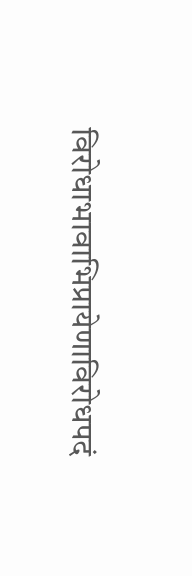विरोधाभावाभिप्रायेणाविरोधपदं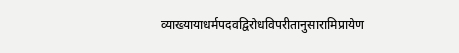व्याख्यायाधर्मपदवद्विरोधविपरीतानुसारामिप्रायेण